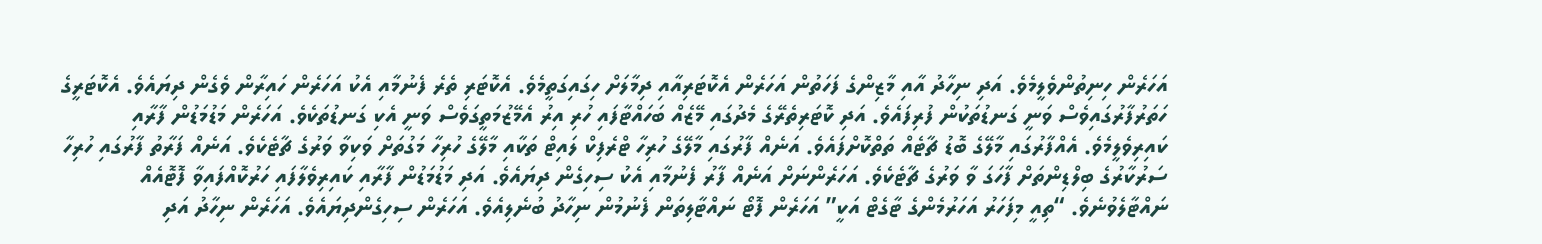އަހަރެން ހިނިތުންވެލީމެވެ. އަދި ނިހާދު އާއި މާޒިންގެ ފަހަތުން އަހަރެން އެކޮޓަރިއާއި ދިމާލަށް ހިގައިގަތީމެވެ. އެކޮޓަރި ތެރެ ފެނުމާއި އެކު އަހަރެން ހައިރާން ވެގެން ދިޔައެވެ. އެކޮޓަރީގެ ހަތަރުފާރުގައިވެސް ވަނީ ގަނޑުތަކުން ފުރިފައެވެ. އަދި ކޮޓަރިތެރޭގެ މެދުގައި މޭޒެއް ބަހައްޓާފައި ހުރި އިރު އެމޭޒުމަތީގަވެސް ވަނީ އެކި ގަނޑުތަކެވެ. އަހަރެން މަޑުމަޑުން ފާރާއި ކައިރިވެލީމެވެ. އެއްފާރުގައި މާލޭގެ ބޮޑު ޗާޓެއް ތަތްކޮށްފައެވެ. އަނެއް ފާރުގައި މާލޭގެ ހުރިހާ ޓްރެފިކް ލައިޓް ތަކާއި މާލޭގެ ހުރިހާ މަގުތަށް ވަކިވާ ވަރުގެ ޗާޓެކެވެ. އަނެއް ފަރާތު ފާރުގައި ހުރިހާ ސަރުކާރުގެ ބިލްޑިންތަށް ފާހަގަ ވާ ވަރުގެ ޗާޓެކެވެ. އަހަރެންނަށް އަނެއް ފާރު ފެނުމާއި އެކު ސިހިގެން ދިޔައެވެ. އަދި މަޑުމަޑުން ފާރާއި ކައިރިވެލާފައި ހަރުކޮއްފައިވާ ފޮޓޮއެއް ނައްޓާލެވުނެވެ. “ތިއީ މިފަހަރު އަހަރުމެންގެ ޓާގެޓް އަކީ” އަހަރެން ފޮޓޯ ނައްޓާލިތަން ފެނުމުން ނިހާދު ބުނެލިއެވެ. އަހަރެން ސިހިގެންދިޔައެވެ. އަހަރެން ނިހާދު އަދި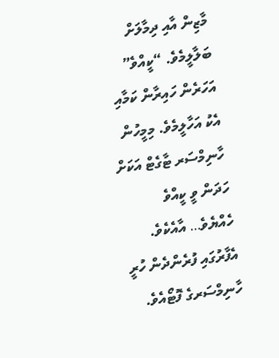މާޒިން އާއި ދިމާލަށް ބަލާލީމެވެ. “ކީއްވެ” އަހަރެން ހައިރާން ކަމާއި އެކު އަހާލީމެވެ. މިމީހުން ހާނިމްސަރ ޓާގެޓް އަކަށް ހަދަން ވީ ކީއްވެ ހެއްޔެވެ… އާއެކެވެ. އެފާރުގައި ފުރެންދެން ހުރީ ހާނިމްސަރގެ ފޮޓޯއެވެ.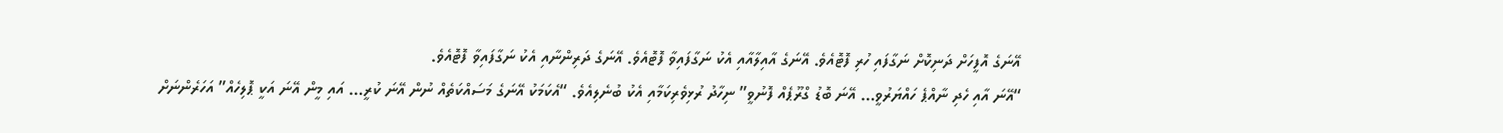އޭނަގެ އޮފީހަށް ދަނިކޮށް ނަގާފައި ހުރި ފޮޓޮއެވެ. އޭނަގެ އާއިލާއާއި އެކު ނަގާފައިވާ ފޮޓޮއެވެ. އޭނަގެ ދަރިންނާއި އެކު ނަގާފައިވާ ފޮޓޮއެވެ.
“އޭނަ އާއި ހެދި ނާއްޕެ ހައްޔަރުވީ… އޭނަ ބޮޑު ގްރޫޕެއް ފޮނުވީ” ނިހާދު ރުޅިވެރިކަމާއި އެކު ބުނެލިއެވެ. “އެކަމަކު އޭނަގެ މަސައްކަތެއް ނުން އޭނަ ކުރީ… އައި މީން އޭނަ އަކީ ޕޮލިހެއް” އަހަރެންނަށް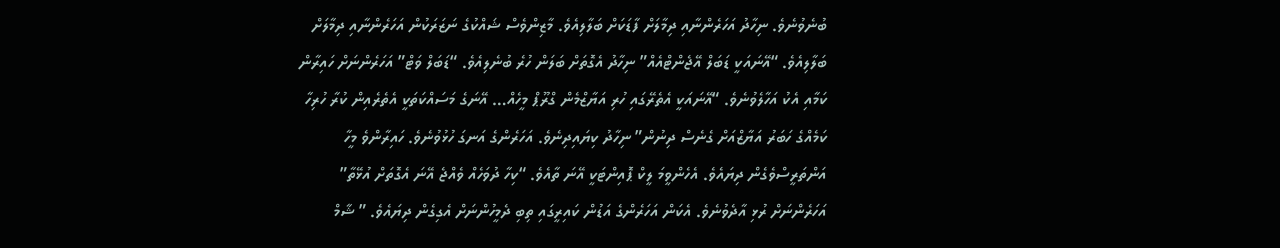ބުނެވުނެވެ. ނިހާދު އަހަރެންނާއި ދިމާލަށް ފާޑަކަށް ބަލާލިއެވެ. މާޒިންވެސް ޝައްކުގެ ނަޒަރަކުން އަހަރެންނާއި ދިމާލަށް ބަލާލިއެވެ. “އޭނައަކީ ޑަބަލް އޭޖެންޓްއެއް” ނިހާދު އެގޮތަށް ބަލަން ހުރެ ބުނެލިއެވެ. “ޑަބަލް ވަޓް” އަހަރެންނަށް ހައިރާން ކަމާއި އެކު އަހާލެވުނެވެ. “އޭނައަކީ އެތެރޭގައި ހުރި އަޔާޒްމެން ގްރޫޕް މީހެއް… އޭނަގެ މަސައްކަތަކީ އެތެރެއިން ކުރާ ހުރިހާ ކަމެއްގެ ހަބަރު އަޔާޒްއަށް ގެނެސް ދިނުން” ނިހާދު ކިޔައިދިނެވެ. އަހަރެންގެ އަނގަ ހުޅުވުނެވެ. ހައިރާންވެ މީހާ އަންތަރީސްވެގެން ދިޔައެވެ. އެހެންވީމަ ލީކް ޕޮއިންޓަކީ އޭނަ ތާއެވެ. “ކިހާ ދުވަހެއް ވެއްޖެ އޭނަ އެގޮތަށް އުޅޭތާ” އަހަރެންނަށް ރުޅި އާދެވުނެވެ. އެކަން އަހަރެންގެ އަޑުން ކައިރީގައި ތިބި ދެމީހުންނަށް އެގިގެން ދިޔައެވެ. ” ޝާމް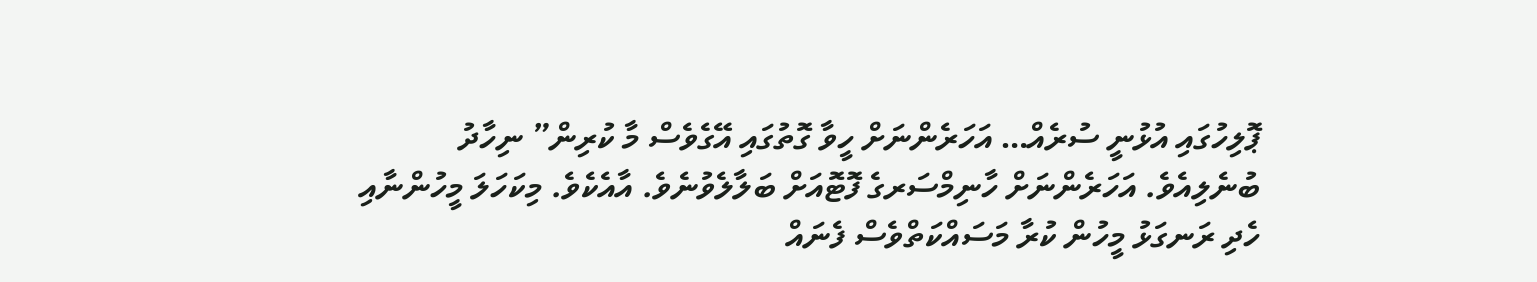ޕޮލިހުގައި އުޅުނީ ސުރެއް… އަހަރެންނަށް ހީވާ ގޮތުގައި އޭގެވެސް މާ ކުރިން” ނިހާދު ބުނެލިއެވެ. އަހަރެންނަށް ހާނިމްސަރގެ ފޮޓޮއަށް ބަލާލެވުނެވެ. އާއެކެވެ. މިކަހަލަ މީހުންނާއި ހެދި ރަނގަޅު މީހުން ކުރާ މަސައްކަތްވެސް ފެނައް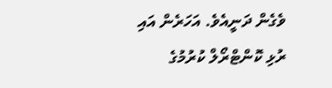ވެގެން ދަނީއެވެ. އަހަރެން އައި ރުޅި ކޮންޓްރޯލް ކުރުމުގެ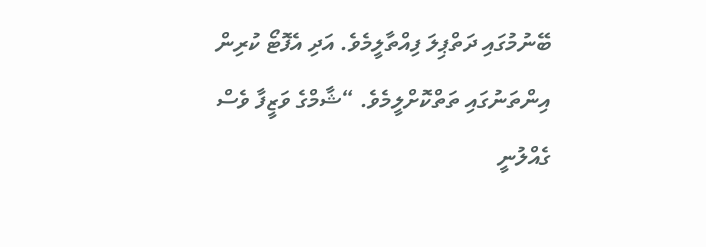ބޭނުމުގައި ދަތްޕިލަ ފިއްތާލީމެވެ. އަދި އެފޮޓޯ ކުރިން އިންތަނުގައި ތަތްކޮށްލީމެވެ. “ޝާމްގެ ވަޒީފާ ވެސް ގެއްލުނީ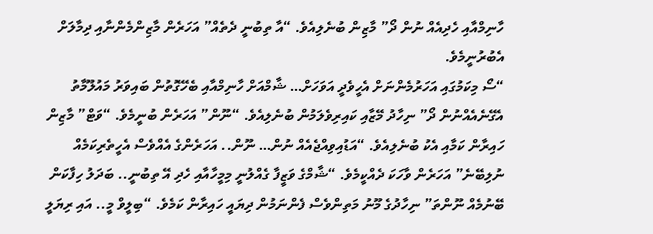ހާނިމްއާއި ހެދިއެއް ނުން ދޯ” މާޒިން ބުނެލިއެވެ. “އާ ތިބުނީ ދެތެއް” އަހަރެން މާޒިންމެންނާއި ދިމާލަށް އެބުރުނީމެވެ.
“ސޯ މިކަމުގައި އަހަރުމެންނަށް އެހީވެދީ އަވަހަށް… ޝާމްއަށް ހާނިމްއާއި ބެހޭގޮތުން ބައިވަރު މައުލޫމާތު އެގޭނެއެއްނުން ދޯ” ނިހާދު މޭޒާއި ކައިރިވެލަމުން ބުނެލިއެވެ. “ނޫން” އަހަރެން ބުނީމެވެ. “ވަޓް” މާޒިން ހައިރާން ކަމާއި އެކު ބުނެލިއެވެ. “އަޑުއިވިއްޖެއެއް ނުން… ނޫން.. އަހަރެންގެ އެއްވެސް އެހީތެރިކަމެއް ނުލިބޭނެ” އަހަރެން ވާހަކަ ދެއްކީމެވެ. “ޝާމްގެ ވަޒީފާ ގެއްލުނީ މިމީހާއާއި ހެދި އޭ ތިބުނީ.. ބަދަލު ހިފާކަން ބޭނުމެއް ނޫންތަ” ނިހާދުގެ މޫނު މަތިންވެސް ފެންނަމުން ދިޔައީ ހައިރާން ކަމެވެ. “ބިލީވް މީ.. އައި ރިޔަލީ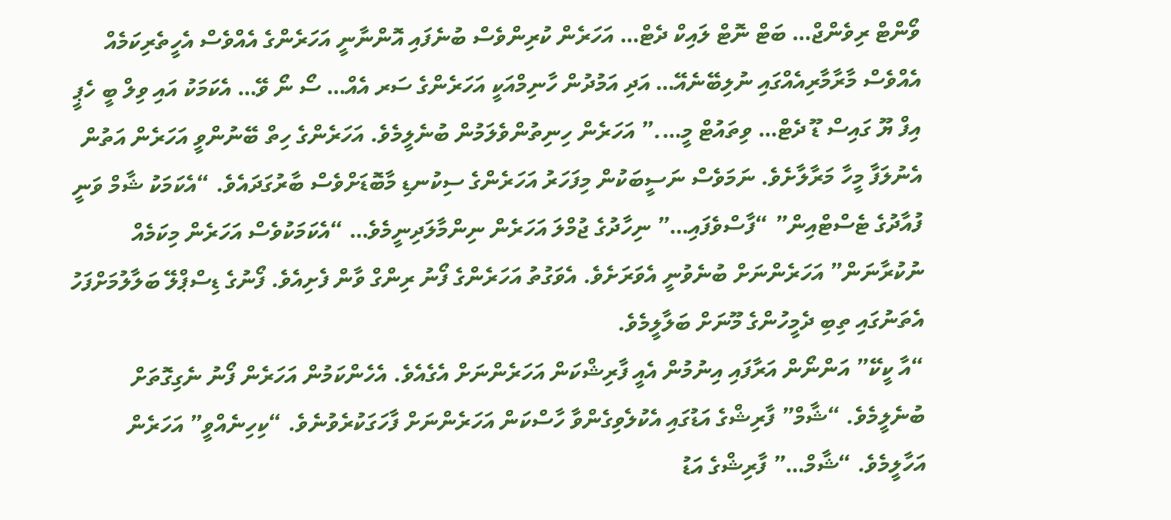ވޯންޓް ރިވެންޖް… ބަޓް ނޮޓް ލައިކް ދެޓް… އަހަރެން ކުރިންވެސް ބުނެފައި އޮންނާނީ އަހަރެންގެ އެއްވެސް އެހީތެރިކަމެއް އެއްވެސް މާރާމާރިއެއްގައި ނުލިބޭނެއޭ… އަދި އަމުދުން ހާނިމްއަކީ އަހަރެންގެ ސަރ އެއް… ސޯ ނޯ ވޭ… އެކަމަކު އައި ވިލް ބީ ހެޕީ އިފް ޔޫ ގައިސް ޑޫ ދެޓް… ވިތައުޓް މީ….” އަހަރެން ހިނިތުންވެލަމުން ބުނެލީމެވެ. އަހަރެންގެ ހިތް ބޭނުންވީ އަހަރެން އަތުން އެނުލަފާ މީހާ މަރާލާށެވެ. ނަމަވެސް ނަސީބަކުން މިފަހަރު އަހަރެންގެ ސިކުނޑި މާބޮޑަށްވެސް ބާރުގަދައެވެ. “އެކަމަކު ޝާމް ވަނީ ފުއާދުގެ ޓެސްޓްއިން” “ފާސްވެފައި…” ނިހާދުގެ ޖުމްލަ އަހަރެން ނިންމާލަދިނީމެވެ… “އެކަމަކުވެސް އަހަރެން މިކަމެއް ނުކުރާނަން” އަހަރެންނަށް ބުނެވުނީ އެވަރަށެވެ. އެވަގުތު އަހަރެންގެ ފޯނު ރިންގް ވާން ފެށިއެވެ. ފޯނުގެ ޑިސްޕްލޭ ބަލާލުމަށްފަހު އެތަނުގައި ތިބި ދެމީހުންގެ މޫނަށް ބަލާލީމެވެ.
“އާ ކީކޭ” އަންނޯން އަރާފައި އިނުމުން އެއީ ފާރިޝްކަން އަހަރެންނަށް އެގެއެވެ. އެހެންކަމުން އަހަރެން ފޯނު ނެގިގޮތަށް ބުނެލީމެވެ. “ޝާމް” ފާރިޝްގެ އަޑުގައި އެކުލެވިގެންވާ ހާސްކަން އަހަރެންނަށް ފާހަގަކުރެވުނެވެ. “ކިހިނެއްވީ” އަހަރެން އަހާލީމެވެ. “ޝާމް…” ފާރިޝްގެ އަޑު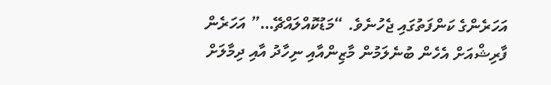އަހަރެންގެ ކަންފަތުގައި ޖެހުނެވެ. “މަޑުކޮއްލައްޗޭ…” އަހަރެން ފާރިޝްއަށް އެހެން ބުނެލަމުން މާޒިންއާއި ނިހާދު އާއި ދިމާލަށް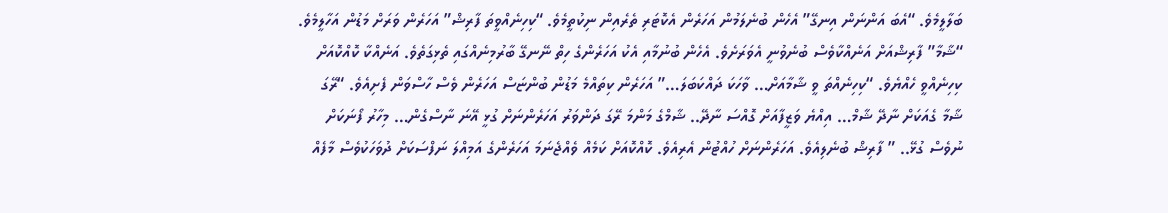ބަލާލީމެވެ. “އެބަ އަންނަން އިނގޭ” އެހެން ބުނެލަމުން އަހަރެން އެކޮޓަރި ތެރެއިން ނިކުތީމެވެ. “ކިހިނެއްވީތަ ފާރިޝް” އަހަރެން ވަރަށް މަޑުން އަހާލީމެވެ. “ޝާމާ” ފާރިޝްއަށް އަނެއްކާވެސް ބުނެވުނީ އެވަރަށެވެ. އެހެން ބުނުމާއި އެކު އަހަރެންގެ ހިތް ނޭނގޭ ބާރުމިނެއްގައި ތެޅިގަތެވެ. އަނެއްކާ ކޮއްކޮއަށް ކިހިނެއްވީ ހެއްޔެވެ. “ކިހިނެއްތަ ވީ ޝާމާއަށް… ވާހަކަ ދައްކަބަލަ…” އަހަރެން ކިތައްމެ މަޑުން ބުންޏަސް އަހަރެން ވެސް ހާސްވަން ފެށިއެވެ. “ރޭގަ ޝާމާ ގެއަކަށް ނާދޭ ޝާމް… އިއްޔެ ވަޒީފާއަށް ގޮއްސަ ނާދޭ.. ޝާމްގެ މަންމަ ރޭގަ ދަންވަރު އަހަރެންނަށް ގުޅީ އޭނަ ނާސްގެން… މިހާރު ފޯނަކަށް ނުވެސް ގުޅޭ.. ” ފާރިޝް ބުނެލިއެވެ. އަހަރެންނަށް ހުއްޓުން އެރިއެވެ. ކޮއްކޮއަށް ކަމެއް ވެއްޖެނަމަ އަހަރެންގެ އަމިއްލަ ނަފްސަކަށް ދުވަހަކުވެސް މާފެއް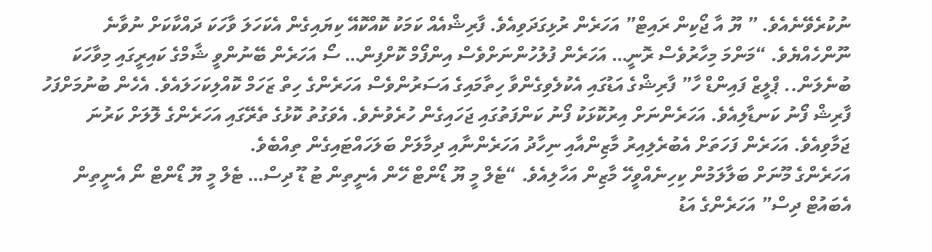ނުކުރެވޭނެއެވެ. ” ޔޫ އާ ޖޯކިން ރައިޓް” އަހަރެން ރުޅިގަދަވިއެވެ. ފާރިޝްއެއް ކަމަކު ކޮއްކޮއޭ ކިޔައިގެން އެކަހަލަ ވާހަކަ ދައްކާކަށް ނުވާނެ ނޫންހެއްޔެވެ. “މަންމަ މިހާރުވެސް ރޮނީ… އަހަރެން ފުލުހުންނަށްވެސް އިންފޯމް ކޮށްފިން… ސޯ އަހަރެން ބޭނުންވީ ޝާމްގެ ކައިރީގައި މިވާހަކަ ބުނެލަން.. ޕްލީޒް ފައިންޑް ހާ” ފާރިޝްގެ އަޑުގައި އެކުލެވިގެންވާ ހިތާމައިގެ އަސަރުންވެސް އަހަރެންގެ ހިތް ޒަހަމް ކޮއްލިކަހަލައެވެ. އެހެން ބުނުމަށްފަހު ފާރިޝް ފޯނު ކަނޑާލިއެވެ. އަހަރެންނަށް އިރުކޮޅަކު ފޯނު ކަންފަތުގައި ޖަހައިގެން ހުރެވުނެވެ. އެވަގުތު ކޮޅުގެ ތެރޭގައި އަހަރެންގެ ލޮލަށް ކަރުނަ ޖަމާވިއެވެ. އަހަރެން ފަހަތަށް އެބުރެލިއިރު މާޒިންއާއި ނިހާދު އަހަރެންނާއި ދިމާލަށް ބަލަހައްޓައިގެން ތިއްބެވެ.
އަހަރެންގެ މޫނަށް ބަލާލަމުން ކިހިނެއްވީހޭ މާޒިން އަހާލިއެވެ. “ޓެލް މީ ޔޫ ޑޯންޓް ހޭން އެނީތިން ޓު ޑޫ ދިސް… ޓެލް މީ ޔޫ ޑޯންޓް ނޯ އެނީތިން އެބައުޓް ދިސް” އަހަރެންގެ އަޑު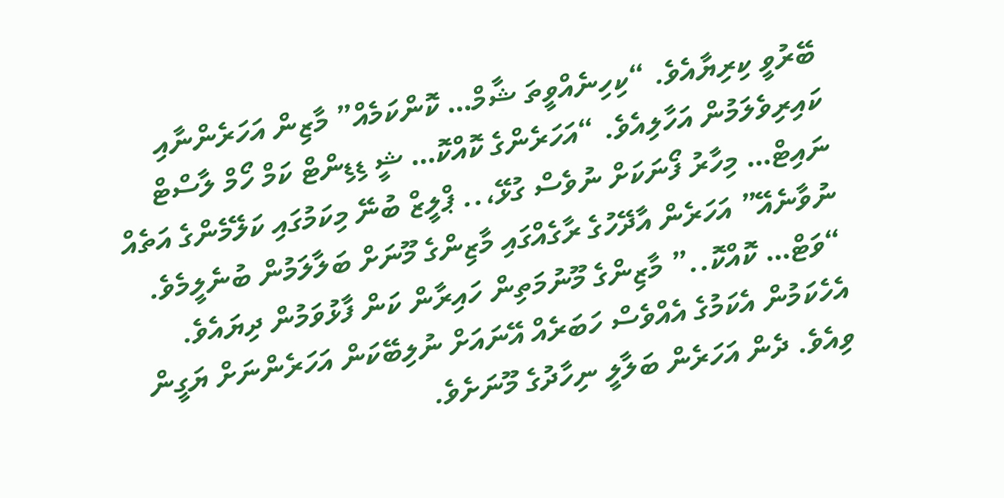ބޭރުވީ ކިރިޔާއެވެ. “ކިހިނެއްވީތަ ޝާމް… ކޮންކަމެއް” މާޒިން އަހަރެންނާއި ކައިރިވެލަމުން އަހާލިއެވެ. “އަހަރެންގެ ކޮއްކޮ… ޝީ ޑިޑިންޓް ކަމް ހޯމް ލާސްޓް ނައިޓް… މިހާރު ފޯނަކަށް ނުވެސް ގުޅޭ،.. ޕްލީޒް ބުނޭ މިކަމުގައި ކަލޭމެންގެ އަތެއް ނުވާނެއޭ” އަހަރެން އާދޭހުގެ ރާގެއްގައި މާޒިންގެ މޫނަށް ބަލާލަމުން ބުނެލީމެވެ. “ވަޓް… ކޮއްކޮ..” މާޒިންގެ މޫނުމަތިން ހައިރާން ކަން ފާޅުވަމުން ދިޔައެވެ. އެހެކަމުން އެކަމުގެ އެއްވެސް ހަބަރެއް އޭނައަށް ނުލިބޭކަން އަހަރެންނަށް ޔަގީން ވިއެވެ. ދެން އަހަރެން ބަލާލީ ނިހާދުގެ މޫނަށެވެ.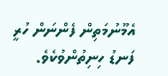އެމޫނުމަތިން ފެންނަން ހުރީ ފަނޑު ހިނިތުންވުކެވެ.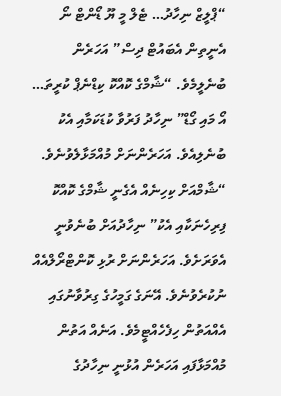“ޕްލީޒް ނިހާދު… ޓެލް މީ ޔޫ ޑޯންޓް ނޯ އެނީތިން އެބައުޓް ދިސް” އަހަރެން ބުނެލީމެވެ. “ޝާމްގެ ކޮއްކޮ ކިޑްނެޕް ކުރީތަ… އޯ މައި ގޯޑް” ނިހާދު ފަރުވާ ކުޑަކަމާއި އެކު ބުނެލިއެވެ. އަހަރެންނަށް މުއްމަޅާލެވުނެވެ. “ޝާމްއަށް ކިހިނެއް އެގެނީ ޝާމްގެ ކޮއްކޮ ފިރިހެނަކާއި އެކު” ނިހާދުއަށް ބުނެވުނީ އެވަރަށެވެ. އަހަރެންނަށް ރުޅި ކޮންޓްރޯލްއެއް ނުކުރެވުނެވެ. އޭނަގެ ގަމީހުގެ ގިރުވާނުގައި އެއްއަތުން ހިފެހެއްޓީމެވެ. އަނެއް އަތުން މުއްމަޅާފައި އަހަރެން އުޅުނީ ނިހާދުގެ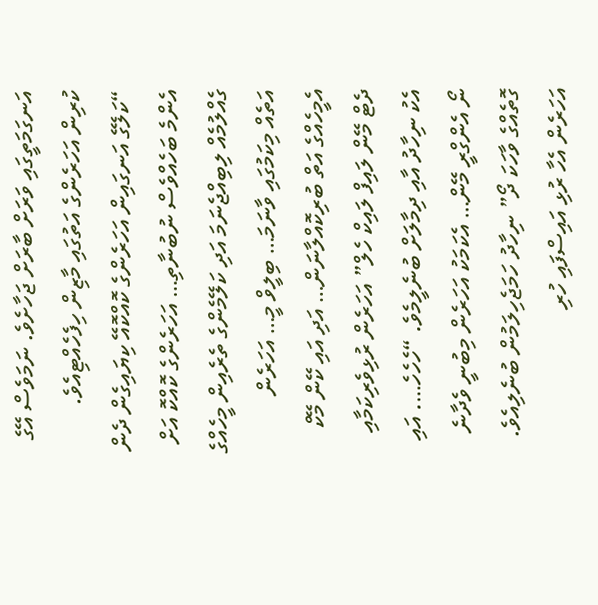އަނގަމަތީގައި ވަރަށް ބާރަށް ޖަހާށެވެ. ނަމަވެސް އޭގެ ކުރިން އަހަރެންގެ އަތުގައި މާޒިން ހިފެހެއްޓިއެވެ.
“ކަލޭގެ އަނގައިން އަހަރެންގެ ކޮއްކޮއޭ ކިޔައިގެން ދެން އެންމެ ބަހެއްވެސް ނުބުނާތި… އަހަރެންގެ ކޮއްކޮ އަށް ގެއްލުމެއް ލިބިއްޖެނަމަ އަދި ކަލޭމެންގެ ތެރެއިން މީހެއްގެ އަތެއް މިކަމުގައި ވާނަމަ… ބިލީވް މީ… އަހަރެން އެމީހެއްގެ އަތް ބުރިކޮއްލާނަން… އަދި އައި ކޭން މޭކް ދެޓް މޭން ލައިފް ލައިކް ހެލް” އަހަރެން ރުޅިވެރިކަމާއި އެކު ނިހާދު އާއި ދިމާލަށް ބުނެލީމެވެ. “ހެހެހެ…. އައި ނޯ އެންގްރީ މޭން… އެކަމަކު އަހަރެން މިބުނީ ވެދާނެ ގޮތެއްގެ ވާހަކަ ދޯ” ނިހާދު ހަމަޖެހިލަމުން ބުނެލިއެވެ. އަހަރެން އެހާ ރުޅި އައިސްފައި ހުރި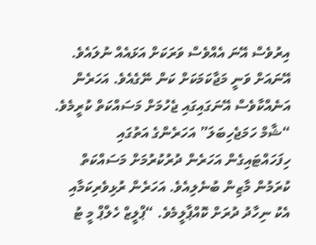އިރުވެސް އޭނަ އެއްވެސް ވަރަކަށް އަޅައެއް ނުލައެވެ. އޭނައަށް ވަނީ މަޖާކަމަކަށް ކަން ނޭގެއެވެ. އަހަރެން އަނެއްކާވެސް އޭނަގައިގައި ޖެހުމަށް މަސައްކަތް ކުރީމެވެ. “ޝާމް ހަމަޖެހިބަލަ” އަހަރެންގެ އަތުގައި ހިފަހައްޓައިގެން އަހަރެން ދުރުކުރުމަށް މަސައްކަތް ކުރަމުން މާޒިން ބުނެލިއެވެ. އަހަރެން ރުޅިވެރިކަމާއި އެކު ނިހާދު ދުރަށް ކޮއްޕާލީމެވެ. “ޕްލީޒް ހެލްޕް މީ ޓު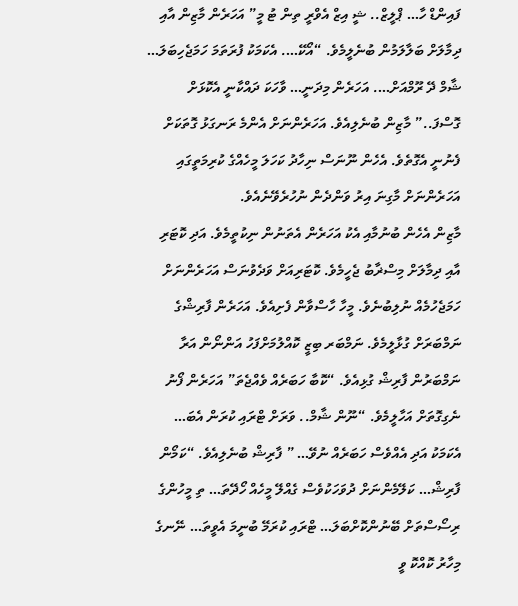ފައިންޑް ހާ… ޕްލީޒް.. ޝީ އިޒް އެވްރީ ތިން ޓު މީ” އަހަރެން މާޒިން އާއި ދިމާލަށް ބަލާލަމުން ބުނެލީމެވެ. “އޯކޭ…. އެކަމަކު ފުރަތަމަ ހަމަޖެހިބަލަ… ޝާމް ދޭ ރޫމްއަށް…. އަހަރެން މިދަނީ… ވާހަކަ ދައްކާނީ އެކޮޅަށް ގޮސްފަ..” މާޒިން ބުނެލިއެވެ. އަހަރެންނަށް އެންމެ ރަނގަޅު ގޮތަކަށް ފެނުނީ އެގޮތެވެ. އެހެން ނޫނަސް ނިހާދު ކަހަލަ މީހެއްގެ ކުރިމަތީގައި އަހަރެންނަށް މާގިނަ އިރު ވަންދެން ނުހުރެވޭނެއެވެ.
މާޒިން އެހެން ބުނުމާއި އެކު އަހަރެން އެތަނުން ނިކުތީމެވެ. އަދި ކޮޓަރި އާއި ދިމާލަށް މިސްޜާބު ޖެހީމެވެ. ކޮޓަރިއަށް ވަދެވުނަސް އަހަރެންނަށް ހަމަޖެހުމެއް ނުލިބުނެވެ. މީހާ ހާސްވާން ފެށިއެވެ. އަހަރެން ފާރިޝްގެ ނަމްބަރަށް ގުޅާލީމެވެ. ނަމްބަރ ބިޒީ ކޮއްލުމަށްފަހު އަންނޯން އަރާ ނަމްބަރުން ފާރިޝް ގުޅިއެވެ. “ކޮބާ ހަބަރެއް ވެއްޖެތަ” އަހަރެން ފޯނު ނެގިގޮތަށް އަހާލީމެވެ. “ނޫން ޝާމް.. ވަރަށް ޓްރައި ކުރަން އެބަ… އެކަމަކު އަދި އެއްވެސް ހަބަރެއް ނުވޭ… ” ފާރިޝް ބުނެލިއެވެ. “ކަމޯން ފާރިޝް… ކަލޭމެންނަށް ދުވަހަކުވެސް ގެއްލޭ މީހެއް ހޯދޭތަ… ތި މީހުންގެ ރިސޯސްތަށް ބޭނުންކޮށްބަލަ… ޓްރައި ކުރަމޭ ބުނީމަ އެވީތަ… ނޭނގެ މިހާރު ކޮއްކޮ ވީ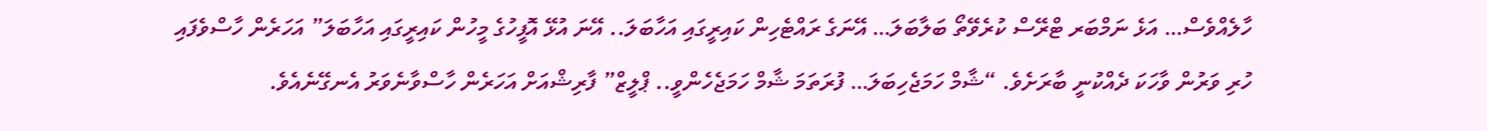ހާލެއްވެސް… އަޅެ ނަމްބަރ ޓްރޭސް ކުރެވޭތޯ ބަލާބަލަ… އޭނަގެ ރައްޓެހިން ކައިރީގައި އަހާބަލަ.. އޭނަ އުޅޭ އޮފީހުގެ މީހުން ކައިރީގައި އަހާބަލަ” އަހަރެން ހާސްވެފައި ހުރި ވަރުން ވާހަކަ ދެއްކުނީ ބާރަށެވެ. “ޝާމް ހަމަޖެހިބަލަ… ފުރަތަމަ ޝާމް ހަމަޖެހެންވީ.. ޕްލީޒް” ފާރިޝްއަށް އަހަރެން ހާސްވާނެވަރު އެނގޭނެއެވެ.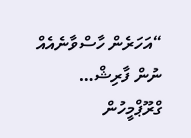“އަހަރެން ހާސްވާނެއެއް ނުން ފާރިޝް… ގްރޫޕްމީހުން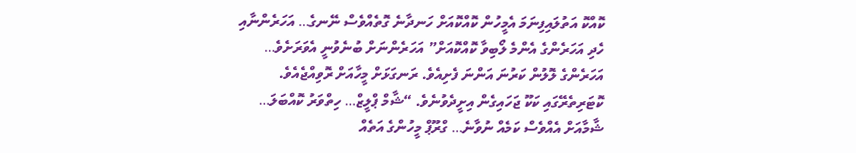ކޮއްކޮ އަތުލައިފިނަމަ އެމީހުން ކޮއްކޮއަށް ހަނދާނެ ގޮތެއްވެސް ނޭނގެ… އަހަރެންނާއި ހެދި އަހަރެންގެ އެންމެ ލޯބިވާ ކޮއްކޮއަށް” އަހަރެންނަށް ބުނެވުނީ އެވަރަށެވެ… އަހަރެންގެ ލޮލުން ކަރުނަ އަންނަ ފެށިއެވެ. ރަނގަޅަށް މީހާއަށް ރޮވިއްޖެއެވެ. ކޮޓަރިތެރޭގައި ކަކޫ ޖަހައިގެން އިށީދެވުނެވެ. “ޝާމް ޕްލީޒް… ހިތްވަރު ކޮއްބަލަ… ޝާމާއަށް އެއްވެސް ކަމެއް ނުވާނެ… ގްރޫޕް މީހުންގެ އަތެއް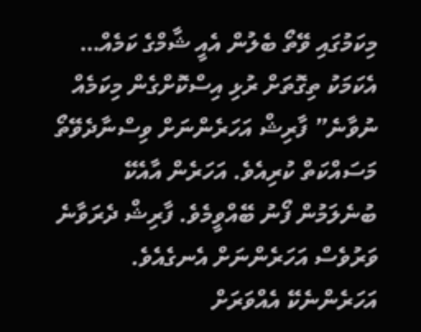މިކަމުގައި ވޭތޯ ބެލުން އެއީ ޝާމްގެ ކަމެއް… އެކަމަކު ތިގޮތަށް ރުޅި އިސްކޮށްގެން މިކަމެއް ނުވާނެ” ފާރިޝް އަހަރެންނަށް ވިސްނާދެވޭތޯ މަސައްކަތް ކުރިއެވެ. އަހަރެން އާއެކޭ ބުނެލަމުން ފޯނު ބޭއްވީމެވެ. ފާރިޝް ދެރަވާނެ ވަރުވެސް އަހަރެންނަށް އެނގެއެވެ. އަހަރެންނެކޭ އެއްވަރަށް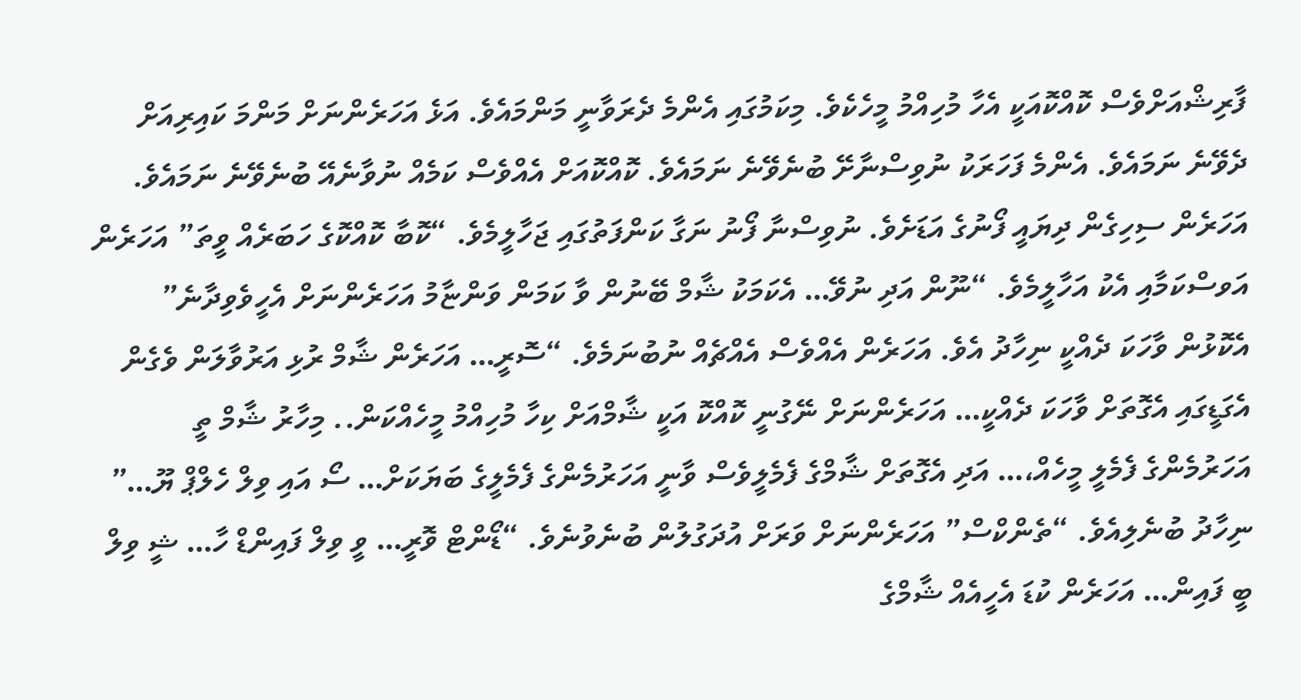ފާރިޝްއަށްވެސް ކޮއްކޮއަކީ އެހާ މުހިއްމު މީހެކެވެ. މިކަމުގައި އެންމެ ދެރަވާނީ މަންމައެވެ. އަޅެ އަހަރެންނަށް މަންމަ ކައިރިއަށް ދެވޭނެ ނަމައެވެ. އެންމެ ފަހަރަކު ނުވިސްނާށޭ ބުނެވޭނެ ނަމައެވެ. ކޮއްކޮއަށް އެއްވެސް ކަމެއް ނުވާނެއޭ ބުނެވޭނެ ނަމައެވެ.
އަހަރެން ސިހިގެން ދިޔައީ ފޯނުގެ އަޑަށެވެ. ނުވިސްނާ ފޯނު ނަގާ ކަންފަތުގައި ޖަހާލީމެވެ. “ކޮބާ ކޮއްކޮގެ ހަބަރެއް ވީތަ” އަހަރެން އަވސްކަމާއި އެކު އަހާލީމެވެ. “ނޫން އަދި ނުވޭ… އެކަމަކު ޝާމް ބޭނުން ވާ ކަމަން ވަންޏާމު އަހަރެންނަށް އެހީވެވިދާނެ” އެކޮޅުން ވާހަކަ ދެއްކީ ނިހާދު އެވެ. އަހަރެން އެއްވެސް އެއްޗެއް ނުބުނަމެވެ. “ސޮރީ… އަހަރެން ޝާމް ރުޅި އަރުވާލަން ވެގެން އެގަޑީގައި އެގޮތަށް ވާހަކަ ދެއްކީ… އަހަރެންނަށް ނޭގުނީ ކޮއްކޮ އަކީ ޝާމްއަށް ކިހާ މުހިއްމު މީހެއްކަން.. މިހާރު ޝާމް ތީ އަހަރުމެންގެ ފެމެލީ މީހެއް،… އަދި އެގޮތަށް ޝާމްގެ ފެމެލީވެސް ވާނީ އަހަރުމެންގެ ފެމެލީގެ ބަޔަކަށް… ސޯ އައި ވިލް ހެލްޕް ޔޫ…” ނިހާދު ބުނެލިއެވެ. “ތެންކްސް” އަހަރެންނަށް ވަރަށް އުދަގުލުން ބުނެވުނެވެ. “ޑޯންޓް ވޮރީ… ވީ ވިލް ފައިންޑް ހާ… ޝީ ވިލް ބީ ފައިން… އަހަރެން ކުޑަ އެހީއެއް ޝާމްގެ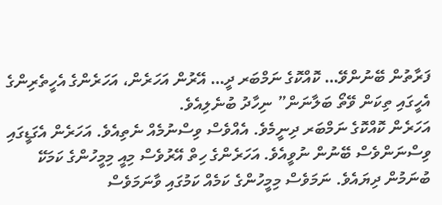ފަރާތުން ބޭނުންވޭ… ކޮއްކޮގެ ނަމްބަރ ދީ… އޭރުން އަހަރެން، އަހަރެންގެ އެހީތެރިންގެ އެހީގައި ތިކަން ވޭތޯ ބަލާނަން” ނިހާދު ބުނެލިއެވެ.
އަހަރެން ކޮއްކޮގެ ނަމްބަރ ދިނީމެވެ. އެއްވެސް ވިސްނުމެއް ނެތިއެވެ. އަހަރެން އެގަޑީގައި ވިސްނަންވެސް ބޭނުން ނުވީއެވެ. އަހަރެންގެ ހިތް އޭރުވެސް މިއީ މިމީހުންގެ ކަމަކޭ ބުނަމުން ދިޔައެވެ. ނަމަވެސް މިމީހުންގެ ކަމެއް ކަމުގައި ވާނަމަވެސް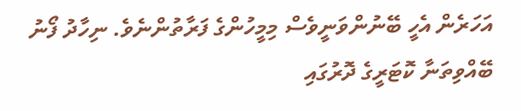އަހަރެން އެހީ ބޭނުންވަނީވެސް މިމީހުންގެ ފަރާތުންނެވެ. ނިހާދު ފޯނު ބޭއްވިތަނާ ކޮޓަރީގެ ދޮރުގައި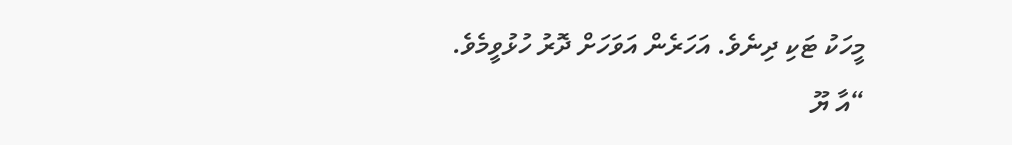މީހަކު ޓަކި ދިނެވެ. އަހަރެން އަވަހަށް ދޮރު ހުޅުވީމެވެ. “އާ ޔޫ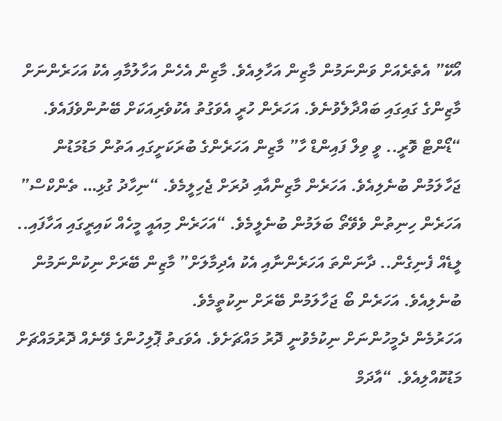އޯކޭ” އެތެރެއަށް ވަންނަމުން މާޒިން އަހާލިއެވެ. މާޒިން އެހެން އަހާލުމާއި އެކު އަހަރެންނަށް މާޒިންގެ ގައިގައި ބައްދާލެވުނެވެ. އަހަރެން ހުރީ އެވަގުތު އެކުވެރިއަކަށް ބޭނުންވެފައެވެ. “ޑޯންޓް ވޮރީ.. ވީ ވިލް ފައިންޑް ހާ” މާޒިން އަހަރެންގެ ބުރަކަށީގައި އަތުން މަޑުމަޑުން ޖަހާލަމުން ބުނެލިއެވެ. އަހަރެން މާޒިންއާއި ދުރަށް ޖެހިލީމެވެ. “ނިހާދު ގުޅި… ތެންކްސް” އަހަރެން ހިނިތުން ވެވޭތޯ ބަލަމުން ބުނެލީމެވެ. “އަހަރެން މިއައީ މީހެއް ކައިރީގައި އަހާފައި.. ލީޑެއް ފެނިގެން.. ދާނަންތަ އަހަރެންނާއި އެކު އެދިމާލަށް” މާޒިން ބޭރަށް ނިކުންނަމުން ބުނެލިއެވެ. އަހަރެން ބޯ ޖަހާލަމުން ބޭރަށް ނިކުތީމެވެ.
އަހަރުމެން ދެމީހުންނަށް ނިކުމެވުނީ ދޮރު މައްޗަށެވެ. އެވަގތު ޕޮލިހުންގެ ވޭނެއް ދޮރުމައްޗަށް މަޑުކޮއްލިއެވެ. “އާދަމް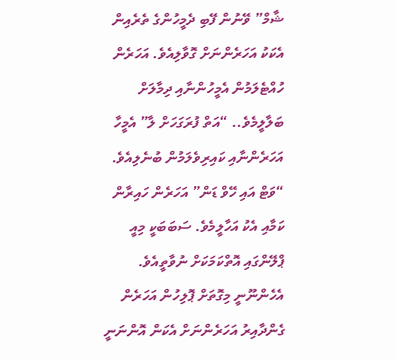ޝާމް” ވޭނުން ފޭބި ދެމީހުންގެ ތެރެއިން އެކަކު އަހަރެންނަށް ގޮވާލިއެވެ. އަހަރެން ހުއްޓެލަމުން އެމީހުންނާއި ދިމާލަށް ބަލާލީމެވެ.. “އަތް ފުރަގަހަށް ލާ” އެމީހާ އަހަރެންނާއި ކައިރިވެލަމުން ބުނެލިއެވެ. “ވަޓް އައި ހޭވް ޑަން” އަހަރެން ހައިރާން ކަމާއި އެކު އަހާލީމެވެ. ސަބަބަކީ މިއީ ޕްލޭންގައި އޮތްކަމަކަށް ނުވާތީއެވެ. އެހެންނޫނީ މިގޮތަށް ޕޮލިހުން އަހަރެން ގެންދާއިރު އަހަރެންނަށް އެކަން އޮންނަނީ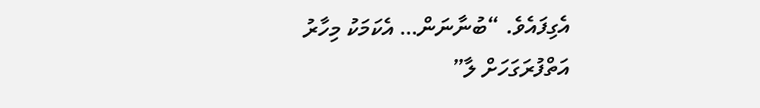އެގިފައެވެ. “ބުނާނަން… އެކަމަކު މިހާރު އަތްފުރަގަހަށް ލާ”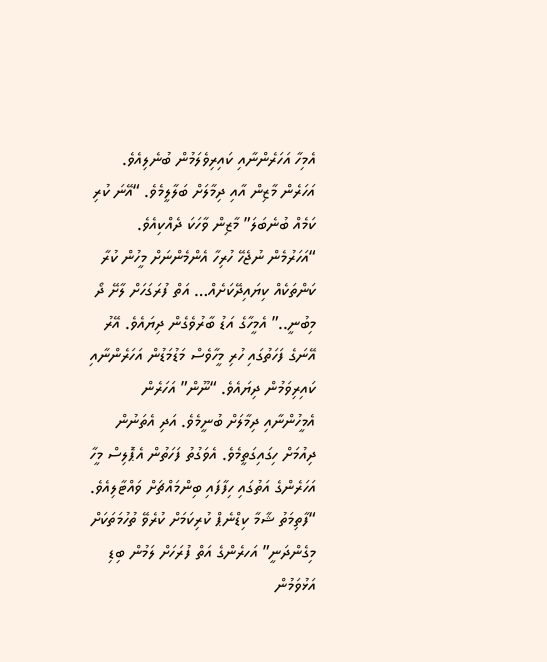އެމިހާ އަހަރެންނާއި ކައިރިވެލަމުން ބުނެލިއެވެ. އަހަރެން މާޒިން އާއި ދިމާލަށް ބަލާލީމެވެ. “އޭނަ ކުރި ކަމެއް ބުނެބަލަ” މާޒިން ވާހަކަ ދެއްކިއެވެ. “އަހަރުމެން ނުޖެހޭ ހުރިހާ އެންމެންނަށް މީހުން ކުރާ ކަންތަކެއް ކިޔައިދޭކަށެއް… އަތް ފުރަގަހަށް ލާށޭ ދޯ މިބުނީ..” އެމީހާގެ އަޑު ބާރުވެގެން ދިޔައެވެ. އޭރު އޭނަގެ ފަހަތުގައި ހުރި މީހާވެސް މަޑުމަޑުން އަހަރެންނާއި ކައިރިވަމުން ދިޔައެވެ. “ނޫން” އަހަރެން އެމީހުންނާއި ދިމާލަށް ބުނީމެވެ. އަދި އެތަނުން ދިއުމަށް ހިގައިގަތީމެވެ. އެވަގުތު ފަހަތުން އެޕޮލިސް މީހާ އަހަރެންގެ އަތުގައި ހިފާފައި ބިންމައްޗަށް ވައްޓާލިއެވެ.
“ފާތިމަތު ޝާމާ ކިޑްނެޕް ކުރިކަމަށް ކުރެވޭ ތުހުމަތަކަށް މިގެންދަނީ” އަހރެންގެ އަތް ފުރަހަށް ލަމުން ބިޑި އަޅުވަމުން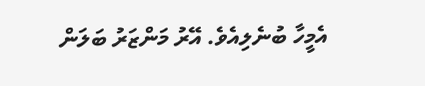އެމީހާ ބުނެލިއެވެ. އޭރު މަންޒަރު ބަލަން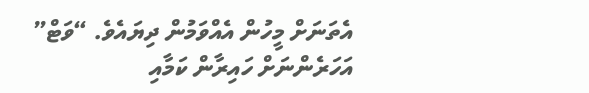އެތަނަށް މީހުން އެއްވަމުން ދިޔައެވެ. “ވަޓް” އަހަރެންނަށް ހައިރާން ކަމާއި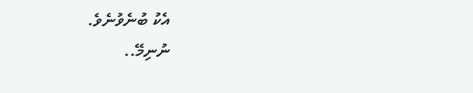އެކު ބުނެވުނެވެ.
ނުނިމޭ..